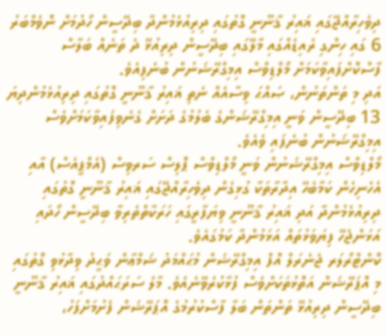ދިވެހިރާއްޖޭގައި ޣައިރު ޤާނޫނީ ގޮތުގައި ދިރިއުޅެމުންދާ ބިދޭސީން ހޯދުމަށް ނޮވެމްބަރު 6 ގައި ހިންގި ރެއިޑެއްގައި މާލޭގައި ބިދޭސީން ދިރިއުޅޭ ދެ ތަނެއް ބަލާސް ފާސްކޮށްފައިވާކަމަށް މޯލްޑިވްސް އިމިގްރޭޝަނުން ބުނެފިއެވެ.
އަދި މި ތަންތަނުން، ޞައްޙަ ވިސާއެއް ނެތި ޣައިރު ޤާނޫނީ ގޮތުގައި ދިރިއުޅެމުންދިޔަ 13 ބިދޭސީން ވަނީ އިމިގްރޭޝަންގެ ބެލުމުގެ ދަށަށް ގެނެވިފައިވާކަމަށްވެސް އިމިގްރޭޝަނުން ބުނެފައި ވެއެވެ.
މޯލްޑިވްސް އިމިގްރޭޝަނުން ވަނީ މޯލްޑިވްސް ޕޮލިސް ސަރވިސް (އެމްޕީއެސް) އާއި އެހެނިހެން ކަމާބެހޭ އިދާރާތަކާ ގުޅިގެން ދިވެހިރާއްޖޭގައި ޣައިރު ޤާނޫނީ ގޮތުގައި ދިރިއުޅެމުންދާ އަދި ޣައިރު ޤާނޫނީ ވިޔަފާރީގައި ހަރަކާތްތެރިވާ ބިދޭސީން ހޯދައި އަޅަންޖެހޭ ފިޔަވަޅުތައް އަޅަމުންދާ ކަމުގައެވެ.
ކޮންޓްރޯލަރ ޖެނެރަލް އޮފް އިމިގްރޭޝަން މުޙައްމަދު ޝަމްޢާން ވަޙީދު ވިދާޅުވި ގޮތުގައި މި އޮޕަރޭޝަން އަތޮޅުތަކަށްވެސް ފުޅާކުރެވޭނެއެވެ. މާލެ ސަރަޙައްދުގައި ޣައިރު ޤާނޫނީ ބިދޭސީން ދިރިއުޅޭ ތަންތަން ބަލާ ފާސްކުރުމުގެ އޮޕަރޭޝަން ފެށުމަށްފަހު،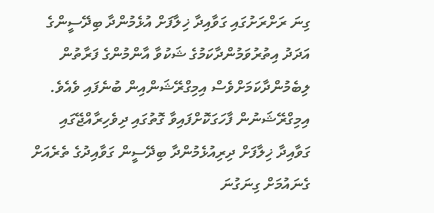ގިނަ ރަށްރަށުގައި ގަވާއިދާ ޚިލާފަށް އުޅެމުންދާ ބިދޭސީންގެ އަދަދު އިތުރުވަމުންދާކަމުގެ ޝަކުވާ އާންމުންގެ ފަރާތުން ލިބެމުންދާކަމަށްވެސް އިމިގްރޭޝަންއިން ބުނެފައި ވެއެވެ.
އިމިގްރޭޝަނުން ފާހަގަކޮށްފައިވާ ގޮތުގައި ދިވެހިރާއްޖޭގައި ގަވާއިދާ ޚިލާފަށް ދިރިއުޅެމުންދާ ބިދޭސީން ގަވާއިދުގެ ތެރެއަށް ގެނައުމަށް ގިނަގުނަ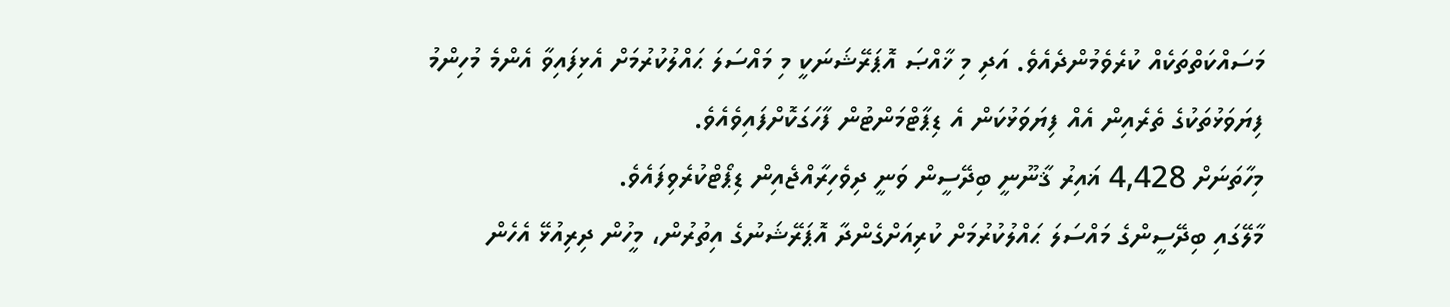މަސައްކަތްތަކެއް ކުރެވެމުންދެއެވެ. އަދި މި ޚާއްޞަ އޮޕަރޭޝަނަކީ މި މައްސަލަ ޙައްލުކުރުމަށް އެޅިފައިވާ އެންމެ މުހިންމު ފިޔަވަޅުތަކުގެ ތެރެއިން އެއް ފިޔަވަޅުކަން އެ ޑިޕާޓްމަންޓުން ފާހަގަކޮށްފައިވެއެވެ.
މިހާތަނަށް 4,428 ޣައިރު ޤާނޫނީ ބިދޭސީން ވަނީ ދިވެހިރާއްޖެއިން ޑިޕޯޓްކުރެވިފައެވެ.
މާލޭގައި ބިދޭސީންގެ މައްސަލަ ޙައްލުކުރުމަށް ކުރިއަށްގެންދާ އޮޕަރޭޝަނުގެ އިތުރުން، މީހުން ދިރިއުޅޭ އެހެން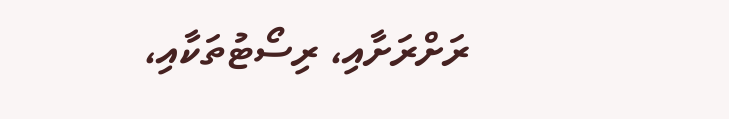ރަށްރަށާއި، ރިސޯޓުތަކާއި،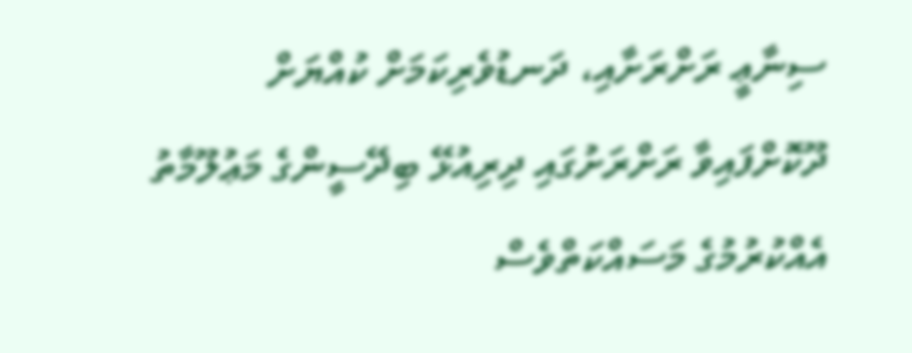ސިނާޢީ ރަށްރަށާއި، ދަނޑުވެރިކަމަށް ކުއްޔަށް ދޫކޮށްފައިވާ ރަށްރަށުގައި ދިރިއުޅޭ ބިދޭސީންގެ މަޢުލޫމާތު އެއްކުރުމުގެ މަސައްކަތްވެސް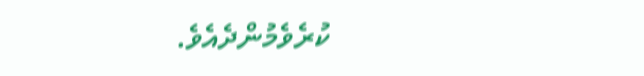ކުރެވެމުންދެއެވެ.